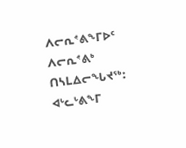ᐱᓕᕆᕝᕕᖕᒥᐅᑦ
ᐱᓕᕆᕝᕕᒃ ᑎᓴᒪᐃᓕᖓᔪᖅ: ᐊᒡᓚᒡᕕᖕᒥ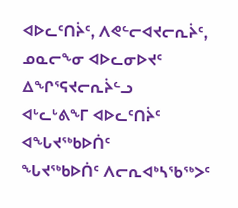ᐊᐅᓚᑦᑎᔩᑦ, ᐱᕙᓪᓕᐊᔪᓕᕆᔩᑦ, ᓄᓇᓕᖕᓂ ᐊᐅᓚᓂᐅᔪᑦ ᐃᖏᕐᕋᔪᓕᕆᔩᓪᓗ
ᐊᒡᓚᒡᕕᖕᒥ ᐊᐅᓚᑦᑎᔩᑦ
ᐊᖓᔪᖅᑲᐅᑏᑦ
ᖓᔪᖅᑲᐅᑏᑦ ᐱᓕᕆᐊᒃᓴᖃᖅᐳᑦ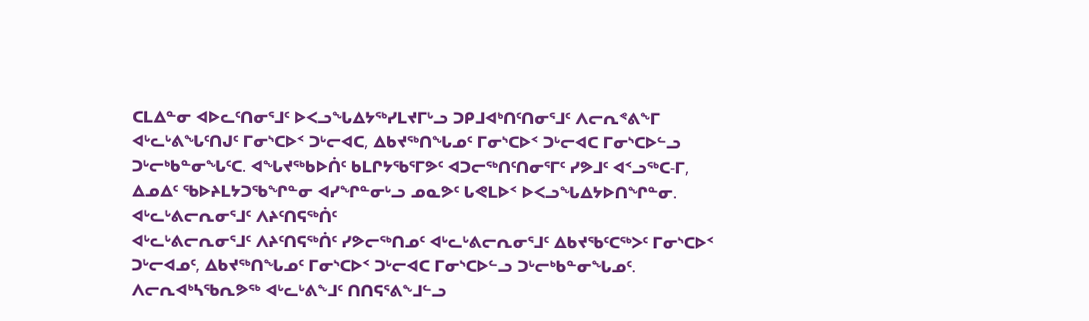ᑕᒪᐃᓐᓂ ᐊᐅᓚᑦᑎᓂᕐᒧᑦ ᐅᐸᓗᖓᐃᔭᖅᓯᒪᔪᒥᒡᓗ ᑐᑭᒧᐊᒃᑎᑦᑎᓂᕐᒧᑦ ᐱᓕᕆᕝᕕᖕᒥ ᐊᒡᓚᒡᕕᖓᑦᑎᒍᑦ ᒥᓂᔅᑕᐅᑉ ᑐᒡᓕᐊᑕ, ᐃᑲᔪᖅᑎᖓᓄᑦ ᒥᓂᔅᑕᐅᑉ ᑐᒡᓕᐊᑕ ᒥᓂᔅᑕᐅᓪᓗ ᑐᒡᓕᒃᑲᓐᓂᖓᑦᑕ. ᐊᖓᔪᖅᑲᐅᑏᑦ ᑲᒪᒋᔭᖃᕐᒥᕗᑦ ᐊᑐᓕᖅᑎᑦᑎᓂᕐᒥᑦ ᓯᕗᒧᑦ ᐊᑉᓗᖅᑕ-ᒥ, ᐃᓄᐃᑦ ᖃᐅᔨᒪᔭᑐᖃᖏᓐᓂ ᐊᓯᖏᓐᓂᒡᓗ ᓄᓇᕗᑦ ᒐᕙᒪᐅᑉ ᐅᐸᓗᖓᐃᔭᐅᑎᖏᓐᓂ.
ᐊᒡᓚᒡᕕᓕᕆᓂᕐᒧᑦ ᐱᔨᑦᑎᕋᖅᑏᑦ
ᐊᒡᓚᒡᕕᓕᕆᓂᕐᒧᑦ ᐱᔨᑦᑎᕋᖅᑏᑦ ᓯᕗᓕᖅᑎᓄᑦ ᐊᒡᓚᒡᕕᓕᕆᓂᕐᒧᑦ ᐃᑲᔪᖃᑦᑕᖅᐳᑦ ᒥᓂᔅᑕᐅᑉ ᑐᒡᓕᐊᓄᑦ, ᐃᑲᔪᖅᑎᖓᓄᑦ ᒥᓂᔅᑕᐅᑉ ᑐᒡᓕᐊᑕ ᒥᓂᔅᑕᐅᓪᓗ ᑐᒡᓕᒃᑲᓐᓂᖓᓄᑦ. ᐱᓕᕆᐊᒃᓴᖃᕆᕗᖅ ᐊᒡᓚᒡᕕᖕᒧᑦ ᑎᑎᕋᕐᕕᖕᒧᓪᓗ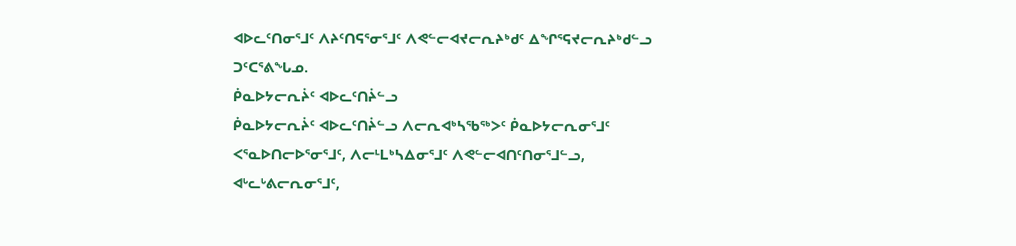ᐊᐅᓚᑦᑎᓂᕐᒧᑦ ᐱᔨᑦᑎᕋᕐᓂᕐᒧᑦ ᐱᕙᓪᓕᐊᔪᓕᕆᔨᒃᑯᑦ ᐃᖏᕐᕋᔪᓕᕆᔨᒃᑯᓪᓗ ᑐᑦᑕᕐᕕᖓᓄ.
ᑮᓇᐅᔭᓕᕆᔩᑦ ᐊᐅᓚᑦᑎᔩᓪᓗ
ᑮᓇᐅᔭᓕᕆᔩᑦ ᐊᐅᓚᑦᑎᔩᓪᓗ ᐱᓕᕆᐊᒃᓴᖃᖅᐳᑦ ᑮᓇᐅᔭᓕᕆᓂᕐᒧᑦ ᐸᕐᓇᐅᑎᓕᐅᕐᓂᕐᒧᑦ, ᐱᓕᒻᒪᒃᓴᐃᓂᕐᒧᑦ ᐱᕙᓪᓕᐊᑎᑦᑎᓂᕐᒧᓪᓗ, ᐊᒡᓚᒡᕕᓕᕆᓂᕐᒧᑦ,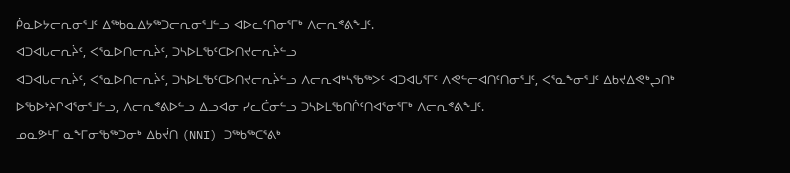ᑮᓇᐅᔭᓕᕆᓂᕐᒧᑦ ᐃᖅᑲᓇᐃᔭᖅᑐᓕᕆᓂᕐᒧᓪᓗ ᐊᐅᓚᑦᑎᓂᕐᒥᒃ ᐱᓕᕆᕝᕕᖕᒧᑦ.
ᐊᑐᐊᒐᓕᕆᔩᑦ, ᐸᕐᓇᐅᑎᓕᕆᔩᑦ, ᑐᓴᐅᒪᖃᑦᑕᐅᑎᔪᓕᕆᔩᓪᓗ
ᐊᑐᐊᒐᓕᕆᔩᑦ, ᐸᕐᓇᐅᑎᓕᕆᔩᑦ, ᑐᓴᐅᒪᖃᑦᑕᐅᑎᔪᓕᕆᔩᓪᓗ ᐱᓕᕆᐊᒃᓴᖃᖅᐳᑦ ᐊᑐᐊᒐᕐᒥᑦ ᐱᕙᓪᓕᐊᑎᑦᑎᓂᕐᒧᑦ, ᐸᕐᓇᖕᓂᕐᒧᑦ ᐃᑲᔪᐃᕙᒃᖢᑎᒃ ᐅᖃᐅᔾᔨᒋᐊᕐᓂᕐᒧᓪᓗ, ᐱᓕᕆᕝᕕᐅᓪᓗ ᐃᓗᐊᓂ ᓯᓚᑖᓂᓪᓗ ᑐᓴᐅᒪᖃᑎᒌᑦᑎᐊᕐᓂᕐᒥᒃ ᐱᓕᕆᕝᕕᖕᒧᑦ.
ᓄᓇᕗᒻᒥ ᓇᖕᒥᓂᖃᖅᑐᓂᒃ ᐃᑲᔫᑎ (NNI) ᑐᖅᑲᖅᑕᕐᕕᒃ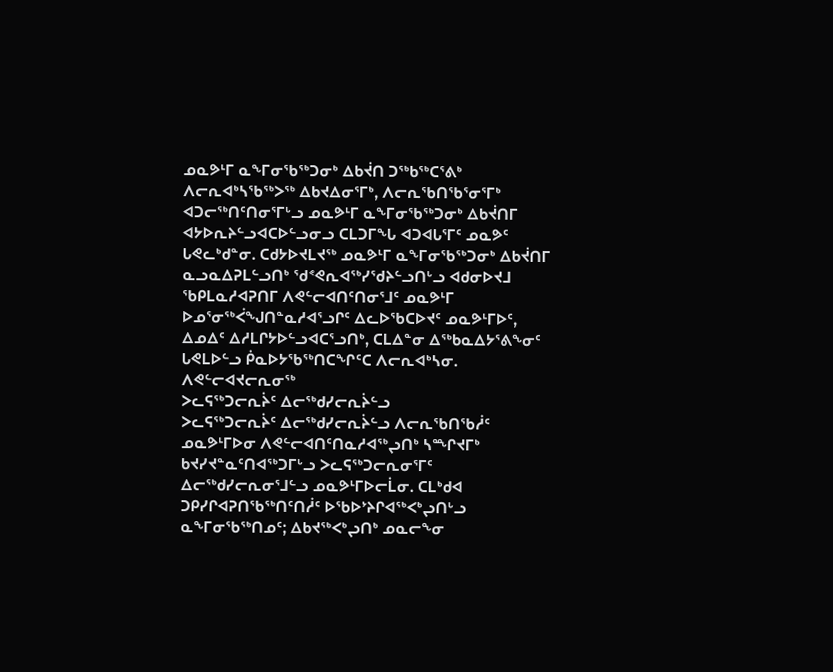ᓄᓇᕗᒻᒥ ᓇᖕᒥᓂᖃᖅᑐᓂᒃ ᐃᑲᔫᑎ ᑐᖅᑲᖅᑕᕐᕕᒃ ᐱᓕᕆᐊᒃᓴᖃᖅᐳᖅ ᐃᑲᔪᐃᓂᕐᒥᒃ, ᐱᓕᕆᖃᑎᖃᕐᓂᕐᒥᒃ ᐊᑐᓕᖅᑎᑦᑎᓂᕐᒥᒡᓗ ᓄᓇᕗᒻᒥ ᓇᖕᒥᓂᖃᖅᑐᓂᒃ ᐃᑲᔫᑎᒥ ᐊᔭᐅᕆᔨᓪᓗᐊᑕᐅᓪᓗᓂᓗ ᑕᒪᑐᒥᖓ ᐊᑐᐊᒐᕐᒥᑦ ᓄᓇᕗᑦ ᒐᕙᓚᒃᑯᓐᓂ. ᑕᑯᔭᐅᔪᒪᔪᖅ ᓄᓇᕗᒻᒥ ᓇᖕᒥᓂᖃᖅᑐᓂᒃ ᐃᑲᔫᑎᒥ ᓇᓗᓇᐃᕈᒪᓪᓗᑎᒃ ᖁᕝᕙᕆᐊᖅᓯᖁᔨᓪᓗᑎᒡᓗ ᐊᑯᓂᐅᔪᒧ ᖃᑭᒪᓇᓱᐊᕈᑎᒥ ᐱᕙᓪᓕᐊᑎᑦᑎᓂᕐᒧᑦ ᓄᓇᕗᒻᒥ ᐅᓄᕐᓂᖅᐹᖑᑎᓐᓇᓱᐊᕐᓗᒋᑦ ᐃᓚᐅᖃᑕᐅᔪᑦ ᓄᓇᕗᒻᒥᐅᑦ, ᐃᓄᐃᑦ ᐃᓱᒪᒋᔭᐅᓪᓗᐊᑕᕐᓗᑎᒃ, ᑕᒪᐃᓐᓂ ᐃᖅᑲᓇᐃᔭᕐᕕᖕᓂᑦ ᒐᕙᒪᐅᓪᓗ ᑮᓇᐅᔭᖃᖅᑎᑕᖏᑦᑕ ᐱᓕᕆᐊᒃᓴᓂ.
ᐱᕙᓪᓕᐊᔪᓕᕆᓂᖅ
ᐳᓚᕋᖅᑐᓕᕆᔩᑦ ᐃᓕᖅᑯᓯᓕᕆᔩᓪᓗ
ᐳᓚᕋᖅᑐᓕᕆᔩᑦ ᐃᓕᖅᑯᓯᓕᕆᔩᓪᓗ ᐱᓕᕆᖃᑎᖃᓲᑦ ᓄᓇᕗᒻᒥᐅᓂ ᐱᕙᓪᓕᐊᑎᑦᑎᓇᓱᐊᖅᖢᑎᒃ ᓴᙱᔪᒥᒃ ᑲᔪᓯᔪᓐᓇᑦᑎᐊᖅᑐᒥᒡᓗ ᐳᓚᕋᖅᑐᓕᕆᓂᕐᒥᑦ ᐃᓕᖅᑯᓯᓕᕆᓂᕐᒧᓪᓗ ᓄᓇᕗᒻᒥᐅᓕᒫᓂ. ᑕᒪᒃᑯᐊ ᑐᑭᓯᒋᐊᕈᑎᖃᖅᑎᑦᑎᓲᑦ ᐅᖃᐅᔾᔨᒋᐊᖅᐸᒃᖢᑎᒡᓗ ᓇᖕᒥᓂᖃᖅᑎᓄᑦ; ᐃᑲᔪᖅᐸᒃᖢᑎᒃ ᓄᓇᓕᖕᓂ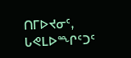ᑎᒥᐅᔪᓂᑦ, ᒐᕙᒪᐅᙱᑦᑐᑦ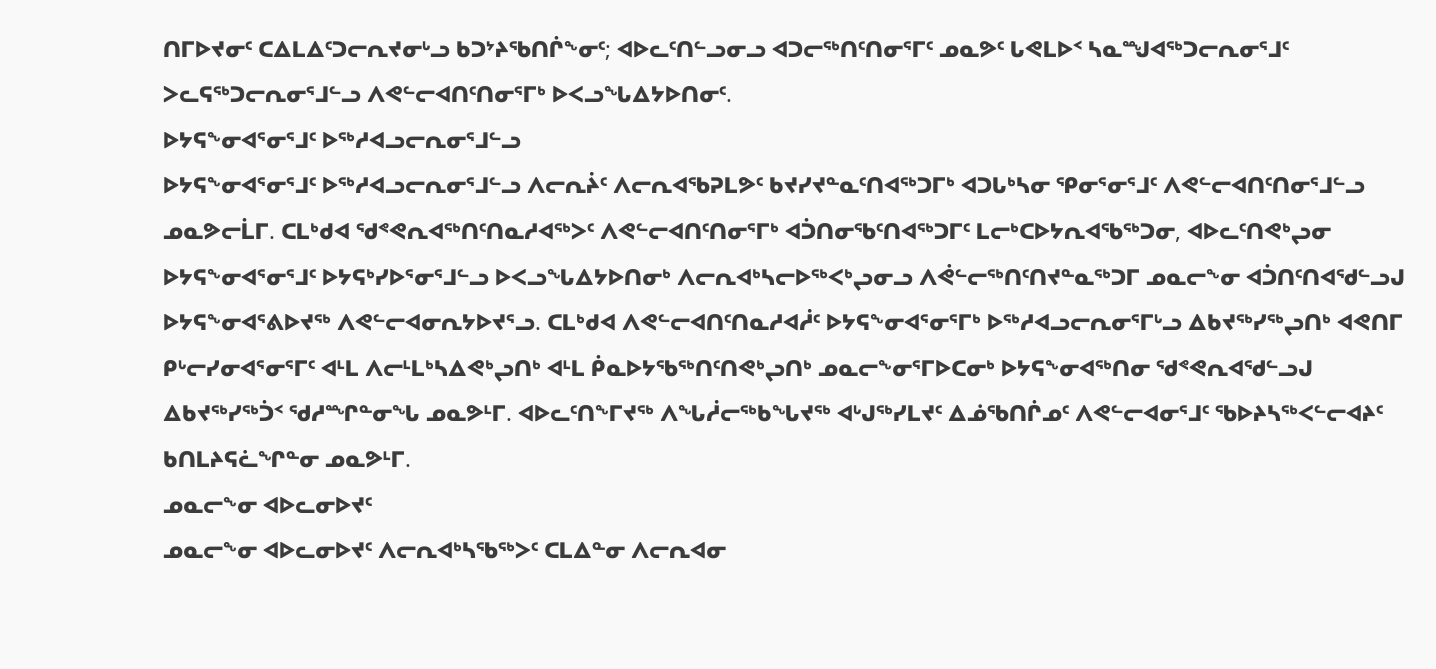ᑎᒥᐅᔪᓂᑦ ᑕᐃᒪᐃᑦᑐᓕᕆᔪᓂᒡᓗ ᑲᑐᔾᔨᖃᑎᒌᖕᓂᑦ; ᐊᐅᓚᑦᑎᓪᓗᓂᓗ ᐊᑐᓕᖅᑎᑦᑎᓂᕐᒥᑦ ᓄᓇᕗᑦ ᒐᕙᒪᐅᑉ ᓴᓇᙳᐊᖅᑐᓕᕆᓂᕐᒧᑦ ᐳᓚᕋᖅᑐᓕᕆᓂᕐᒧᓪᓗ ᐱᕙᓪᓕᐊᑎᑦᑎᓂᕐᒥᒃ ᐅᐸᓗᖓᐃᔭᐅᑎᓂᑦ.
ᐅᔭᕋᖕᓂᐊᕐᓂᕐᒧᑦ ᐅᖅᓱᐊᓗᓕᕆᓂᕐᒧᓪᓗ
ᐅᔭᕋᖕᓂᐊᕐᓂᕐᒧᑦ ᐅᖅᓱᐊᓗᓕᕆᓂᕐᒧᓪᓗ ᐱᓕᕆᔩᑦ ᐱᓕᕆᐊᖃᕈᒪᕗᑦ ᑲᔪᓯᔪᓐᓇᑦᑎᐊᖅᑐᒥᒃ ᐊᑐᒐᒃᓴᓂ ᕿᓂᕐᓂᕐᒧᑦ ᐱᕙᓪᓕᐊᑎᑦᑎᓂᕐᒧᓪᓗ ᓄᓇᕗᓕᒫᒥ. ᑕᒪᒃᑯᐊ ᖁᕝᕙᕆᐊᖅᑎᑦᑎᓇᓱᐊᖅᐳᑦ ᐱᕙᓪᓕᐊᑎᑦᑎᓂᕐᒥᒃ ᐊᑑᑎᓂᖃᑦᑎᐊᖅᑐᒥᑦ ᒪᓕᒃᑕᐅᔭᕆᐊᖃᖅᑐᓂ, ᐊᐅᓚᑦᑎᕙᒃᖢᓂ ᐅᔭᕋᖕᓂᐊᕐᓂᕐᒧᑦ ᐅᔭᕋᒃᓯᐅᕐᓂᕐᒧᓪᓗ ᐅᐸᓗᖓᐃᔭᐅᑎᓂᒃ ᐱᓕᕆᐊᒃᓴᓕᐅᖅᐸᒃᖢᓂᓗ ᐱᕚᓪᓕᖅᑎᑦᑎᔪᓐᓇᖅᑐᒥ ᓄᓇᓕᖕᓂ ᐊᑑᑎᑦᑎᐊᖁᓪᓗᒍ ᐅᔭᕋᖕᓂᐊᕐᕕᐅᔪᖅ ᐱᕙᓪᓕᐊᓂᕆᔭᐅᔪᕐᓗ. ᑕᒪᒃᑯᐊ ᐱᕙᓪᓕᐊᑎᑦᑎᓇᓱᐊᓲᑦ ᐅᔭᕋᖕᓂᐊᕐᓂᕐᒥᒃ ᐅᖅᓱᐊᓗᓕᕆᓂᕐᒥᒡᓗ ᐃᑲᔪᖅᓯᖅᖢᑎᒃ ᐊᕙᑎᒥ ᑭᒡᓕᓯᓂᐊᕐᓂᕐᒥᑦ ᐊᒻᒪ ᐱᓕᒻᒪᒃᓴᐃᕙᒃᖢᑎᒃ ᐊᒻᒪ ᑮᓇᐅᔭᖃᖅᑎᑦᑎᕙᒃᖢᑎᒃ ᓄᓇᓕᖕᓂᕐᒥᐅᑕᓂᒃ ᐅᔭᕋᖕᓂᐊᖅᑎᓂ ᖁᕝᕙᕆᐊᖁᓪᓗᒍ ᐃᑲᔪᖅᓯᖅᑑᑉ ᖁᓱᙱᓐᓂᖓ ᓄᓇᕗᒻᒥ. ᐊᐅᓚᑦᑎᖕᒥᔪᖅ ᐱᖓᓲᓕᖅᑲᖓᔪᖅ ᐊᒡᒍᖅᓯᒪᔪᑦ ᐃᓅᖃᑎᒌᓄᑦ ᐱᕙᓪᓕᐊᓂᕐᒧᑦ ᖃᐅᔨᓴᖅᐸᓪᓕᐊᔨᑦ ᑲᑎᒪᔨᕋᓛᖏᓐᓂ ᓄᓇᕗᒻᒥ.
ᓄᓇᓕᖕᓂ ᐊᐅᓚᓂᐅᔪᑦ
ᓄᓇᓕᖕᓂ ᐊᐅᓚᓂᐅᔪᑦ ᐱᓕᕆᐊᒃᓴᖃᖅᐳᑦ ᑕᒪᐃᓐᓂ ᐱᓕᕆᐊᓂ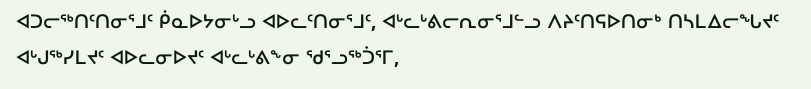ᐊᑐᓕᖅᑎᑦᑎᓂᕐᒧᑦ ᑮᓇᐅᔭᓂᒡᓗ ᐊᐅᓚᑦᑎᓂᕐᒧᑦ, ᐊᒡᓚᒡᕕᓕᕆᓂᕐᒧᓪᓗ ᐱᔨᑦᑎᕋᐅᑎᓂᒃ ᑎᓴᒪᐃᓕᖓᔪᑦ ᐊᒡᒍᖅᓯᒪᔪᑦ ᐊᐅᓚᓂᐅᔪᑦ ᐊᒡᓚᒡᕕᖕᓂ ᖁᕐᓗᖅᑑᕐᒥ,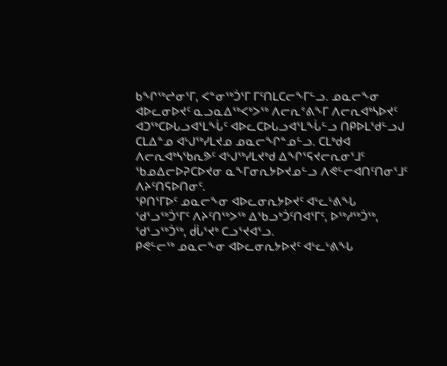ᑲᖏᖅᖠᓂᕐᒥ, ᐸᓐᓂᖅᑑᕐᒥ ᒥᑦᑎᒪᑕᓕᖕᒥᓪᓗ. ᓄᓇᓕᖕᓂ ᐊᐅᓚᓂᐅᔪᑦ ᓇᓗᓇᐃᖅᐸᒃᐳᖅ ᐱᓕᕆᕝᕕᖕᒥ ᐱᓕᕆᐊᒃᓴᐅᔪᑦ ᐊᑐᖅᑕᐅᒐᓗᐊᕐᒪᖔᑦ ᐊᐅᓚᑕᐅᒐᓗᐊᕐᒪᖔᓪᓗ ᑎᑭᐅᒪᖁᓪᓗᒍ ᑕᒪᐃᓐᓄ ᐊᒡᒍᖅᓯᒪᔪᓄ ᓄᓇᓕᖏᓐᓄᓪᓗ. ᑕᒪᒃᑯᐊ ᐱᓕᕆᐊᒃᓴᖃᕆᕗᑦ ᐊᒡᒍᖅᓯᒪᔪᒃᑯ ᐃᖏᕐᕋᔪᓕᕆᓂᕐᒧᑦ ᖃᓄᐃᓕᐅᕈᑕᐅᔪᓂ ᓇᖕᒥᓂᕆᔭᐅᔪᓄᓪᓗ ᐱᕙᓪᓕᐊᑎᑦᑎᓂᕐᒧᑦ ᐱᔨᑦᑎᕋᐅᑎᓂᑦ.
ᕿᑎᕐᒥᐅᑦ ᓄᓇᓕᖕᓂ ᐊᐅᓚᓂᕆᔭᐅᔪᑦ ᐊᒡᓚᒡᕕᖓ ᖁᕐᓗᖅᑑᕐᒥᑦ ᐱᔨᑦᑎᖅᐳᖅ ᐃᖃᓗᒃᑑᑦᑎᐊᕐᒥᑦ, ᐅᖅᓱᖅᑑᖅ, ᖁᕐᓗᖅᑑᖅ, ᑰᒑᕐᔪᒃ ᑕᓗᕐᔪᐊᕐᓗ.
ᑭᕙᓪᓕᖅ ᓄᓇᓕᖕᓂ ᐊᐅᓚᓂᕆᔭᐅᔪᑦ ᐊᒡᓚᒡᕕᖓ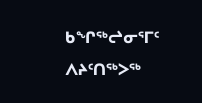ᑲᖏᖅᖠᓂᕐᒥᑦ ᐱᔨᑦᑎᖅᐳᖅ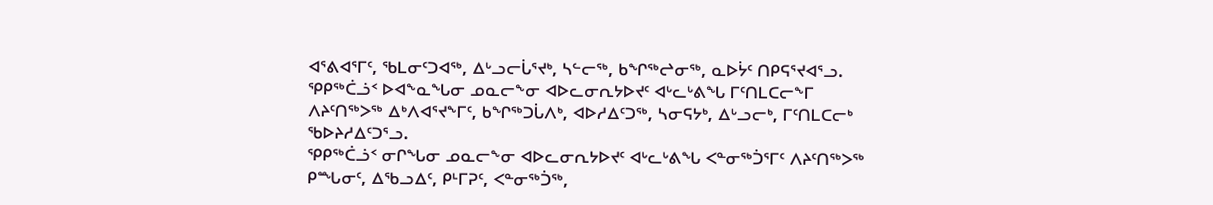ᐊᕐᕕᐊᕐᒥᑦ, ᖃᒪᓂᑦᑐᐊᖅ, ᐃᒡᓗᓕᒑᕐᔪᒃ, ᓴᓪᓕᖅ, ᑲᖏᖅᖠᓂᖅ, ᓇᐅᔮᑦ ᑎᑭᕋᕐᔪᐊᕐᓗ.
ᕿᑭᖅᑖᓘᑉ ᐅᐊᖕᓇᖓᓂ ᓄᓇᓕᖕᓂ ᐊᐅᓚᓂᕆᔭᐅᔪᑦ ᐊᒡᓚᒡᕕᖓ ᒥᑦᑎᒪᑕᓕᖕᒥ ᐱᔨᑦᑎᖅᐳᖅ ᐃᒃᐱᐊᕐᔪᖕᒥᑦ, ᑲᖏᖅᑐᒑᐱᒃ, ᐊᐅᓱᐃᑦᑐᖅ, ᓴᓂᕋᔭᒃ, ᐃᒡᓗᓕᒃ, ᒥᑦᑎᒪᑕᓕᒃ ᖃᐅᔨᓱᐃᑦᑐᕐᓗ.
ᕿᑭᖅᑖᓘᑉ ᓂᒋᖓᓂ ᓄᓇᓕᖕᓂ ᐊᐅᓚᓂᕆᔭᐅᔪᑦ ᐊᒡᓚᒡᕕᖓ ᐸᓐᓂᖅᑑᕐᒥᑦ ᐱᔨᑦᑎᖅᐳᖅ ᑭᙵᓂᑦ, ᐃᖃᓗᐃᑦ, ᑭᒻᒥᕈᑦ, ᐸᓐᓂᖅᑑᖅ,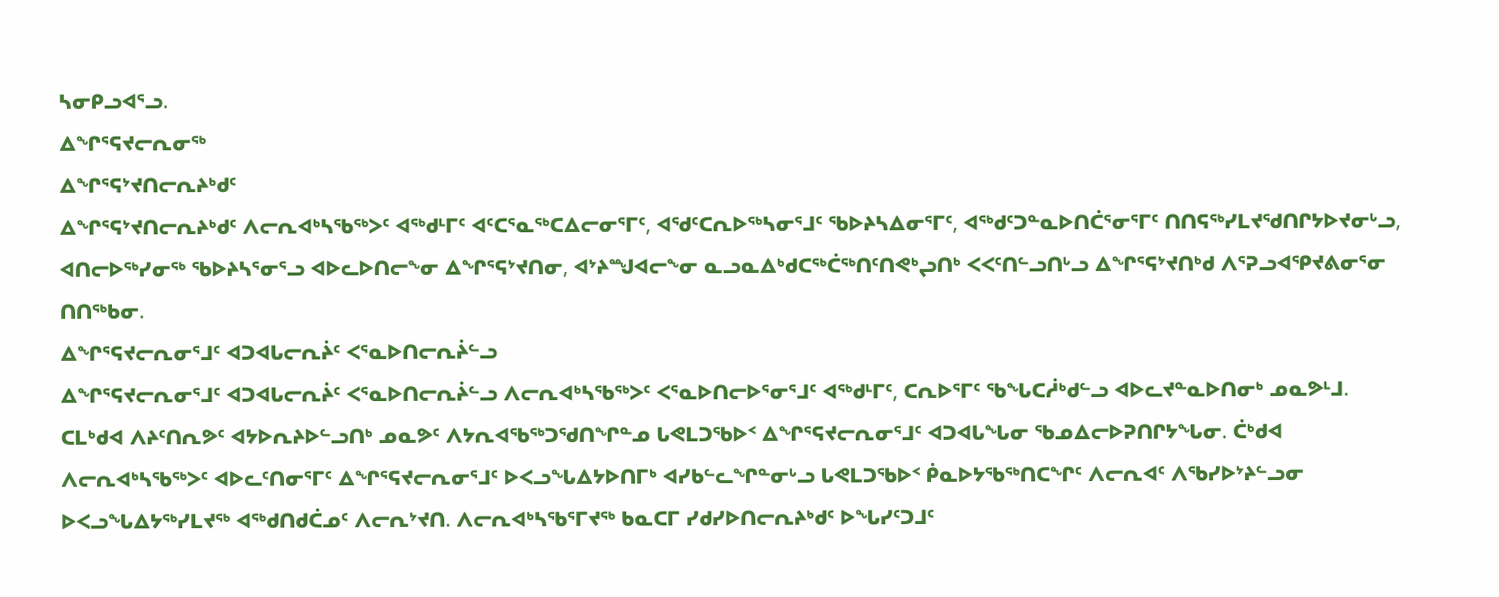ᓴᓂᑭᓗᐊᕐᓗ.
ᐃᖏᕐᕋᔪᓕᕆᓂᖅ
ᐃᖏᕐᕋᔾᔪᑎᓕᕆᔨᒃᑯᑦ
ᐃᖏᕐᕋᔾᔪᑎᓕᕆᔨᒃᑯᑦ ᐱᓕᕆᐊᒃᓴᖃᖅᐳᑦ ᐊᖅᑯᒻᒥᑦ ᐊᑦᑕᕐᓇᖅᑕᐃᓕᓂᕐᒥᑦ, ᐊᖁᑦᑕᕆᐅᖅᓴᓂᕐᒧᑦ ᖃᐅᔨᓴᐃᓂᕐᒥᑦ, ᐊᖅᑯᑦᑐᓐᓇᐅᑎᑖᕐᓂᕐᒥᑦ ᑎᑎᕋᖅᓯᒪᔪᖁᑎᒋᔭᐅᔪᓂᒡᓗ, ᐊᑎᓕᐅᖅᓯᓂᖅ ᖃᐅᔨᓴᕐᓂᕐᓗ ᐊᐅᓚᐅᑎᓕᖕᓂ ᐃᖏᕐᕋᔾᔪᑎᓂ, ᐊᔾᔨᙳᐊᓕᖕᓂ ᓇᓗᓇᐃᒃᑯᑕᖅᑖᖅᑎᑦᑎᕙᒃᖢᑎᒃ ᐸᐸᑦᑎᓪᓗᑎᒡᓗ ᐃᖏᕐᕋᔾᔪᑎᒃᑯ ᐱᕐᕈᓗᐊᕿᔪᕕᓂᕐᓂ ᑎᑎᖅᑲᓂ.
ᐃᖏᕐᕋᔪᓕᕆᓂᕐᒧᑦ ᐊᑐᐊᒐᓕᕆᔩᑦ ᐸᕐᓇᐅᑎᓕᕆᔩᓪᓗ
ᐃᖏᕐᕋᔪᓕᕆᓂᕐᒧᑦ ᐊᑐᐊᒐᓕᕆᔩᑦ ᐸᕐᓇᐅᑎᓕᕆᔩᓪᓗ ᐱᓕᕆᐊᒃᓴᖃᖅᐳᑦ ᐸᕐᓇᐅᑎᓕᐅᕐᓂᕐᒧᑦ ᐊᖅᑯᒻᒥᑦ, ᑕᕆᐅᕐᒥᑦ ᖃᖓᑕᓲᒃᑯᓪᓗ ᐊᐅᓚᔪᓐᓇᐅᑎᓂᒃ ᓄᓇᕗᒻᒧ. ᑕᒪᒃᑯᐊ ᐱᔨᑦᑎᕆᕗᑦ ᐊᔭᐅᕆᔨᐅᓪᓗᑎᒃ ᓄᓇᕗᑦ ᐱᔭᕆᐊᖃᖅᑐᖁᑎᖏᓐᓄ ᒐᕙᒪᑐᖃᐅᑉ ᐃᖏᕐᕋᔪᓕᕆᓂᕐᒧᑦ ᐊᑐᐊᒐᖓᓂ ᖃᓄᐃᓕᐅᕈᑎᒋᔭᖓᓂ. ᑖᒃᑯᐊ ᐱᓕᕆᐊᒃᓴᖃᖅᐳᑦ ᐊᐅᓚᑦᑎᓂᕐᒥᑦ ᐃᖏᕐᕋᔪᓕᕆᓂᕐᒧᑦ ᐅᐸᓗᖓᐃᔭᐅᑎᒥᒃ ᐊᓯᑲᓪᓚᖏᓐᓂᒡᓗ ᒐᕙᒪᑐᖃᐅᑉ ᑮᓇᐅᔭᖃᖅᑎᑕᖏᑦ ᐱᓕᕆᐊᑦ ᐱᖃᓯᐅᔾᔨᓪᓗᓂ ᐅᐸᓗᖓᐃᔭᖅᓯᒪᔪᖅ ᐊᖅᑯᑎᑯᑖᓄᑦ ᐱᓕᕆᔾᔪᑎ. ᐱᓕᕆᐊᒃᓴᖃᕐᒥᔪᖅ ᑲᓇᑕᒥ ᓯᑯᓯᐅᑎᓕᕆᔨᒃᑯᑦ ᐅᖓᓯᑦᑐᒧᑦ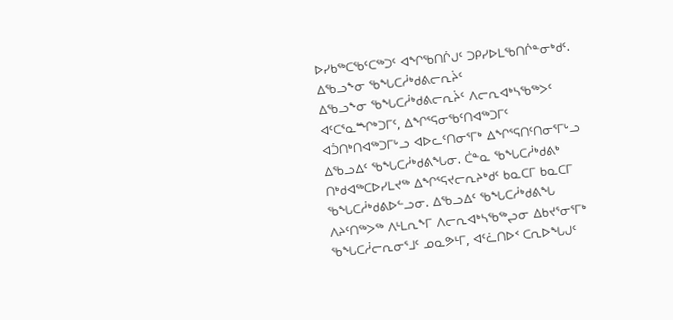ᐅᓯᑲᖅᑕᖃᑦᑕᖅᑐᑦ ᐊᖏᖃᑎᒌᒍᑦ ᑐᑭᓯᐅᒪᖃᑎᒌᓐᓂᒃᑯᑦ.
ᐃᖃᓗᖕᓂ ᖃᖓᑕᓲᒃᑯᕕᓕᕆᔩᑦ
ᐃᖃᓗᖕᓂ ᖃᖓᑕᓲᒃᑯᕕᓕᕆᔩᑦ ᐱᓕᕆᐊᒃᓴᖃᖅᐳᑦ ᐊᑦᑕᕐᓇᙱᒃᑐᒥᑦ, ᐃᖏᕐᕋᓂᖃᑦᑎᐊᖅᑐᒥᑦ ᐊᑑᑎᒃᑎᐊᖅᑐᒥᒡᓗ ᐊᐅᓚᑦᑎᓂᕐᒥᒃ ᐃᖏᕐᕋᑎᑦᑎᓂᕐᒥᒡᓗ ᐃᖃᓗᐃᑦ ᖃᖓᑕᓲᒃᑯᕕᖓᓂ. ᑖᓐᓇ ᖃᖓᑕᓲᒃᑯᕕᒃ ᑎᒃᑯᐊᖅᑕᐅᓯᒪᔪᖅ ᐃᖏᕐᕋᔪᓕᕆᔨᒃᑯᑦ ᑲᓇᑕᒥ ᑲᓇᑕᒥ ᖃᖓᑕᓲᒃᑯᕕᐅᓪᓗᓂ. ᐃᖃᓗᐃᑦ ᖃᖓᑕᓲᒃᑯᕕᖓ ᐱᔨᑦᑎᖅᐳᖅ ᐱᒻᒪᕆᖕᒥ ᐱᓕᕆᐊᒃᓴᖃᖅᖢᓂ ᐃᑲᔪᕐᓂᕐᒥᒃ ᖃᖓᑕᓲᓕᕆᓂᕐᒧᑦ ᓄᓇᕗᒻᒥ, ᐊᑦᓛᑎᐅᑉ ᑕᕆᐅᖓᒍᑦ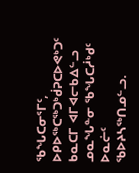ᖃᖓᑕᓂᕐᒥᑦ, ᐅᑭᐅᖅᑕᖅᑐᒃᑰᕈᑕᐅᕙᒃᑐᑦ ᑲᓇᑕᒥ ᐊᒥᐊᓕᑲᐃᓪᓗ ᓄᓇᖓᓐᓂ ᖃᖓᑕᓲᒃᑯᑦ ᐅᓇᓖᑦ ᖃᐅᔨᓴᖅᑎᓄᓪᓗ.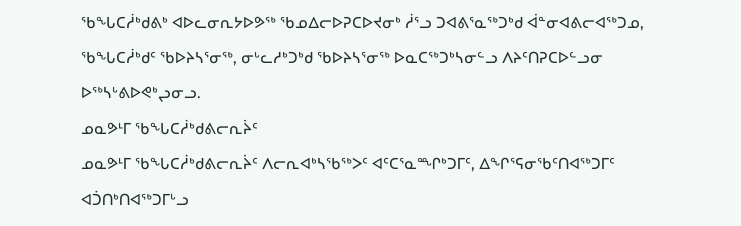ᖃᖓᑕᓲᒃᑯᕕᒃ ᐊᐅᓚᓂᕆᔭᐅᕗᖅ ᖃᓄᐃᓕᐅᕈᑕᐅᔪᓂᒃ ᓲᕐᓗ ᑐᐊᕕᕐᓇᖅᑐᒃᑯ ᐋᓐᓂᐊᕕᓕᐊᖅᑐᓄ, ᖃᖓᑕᓲᒃᑯᑦ ᖃᐅᔨᓴᕐᓂᖅ, ᓂᒡᓚᓱᒃᑐᒃᑯ ᖃᐅᔨᓴᕐᓂᖅ ᐅᓇᑕᖅᑐᒃᓴᓂᓪᓗ ᐱᔨᑦᑎᕈᑕᐅᓪᓗᓂ ᐅᖅᓴᒡᕕᐅᕙᒃᖢᓂᓗ.
ᓄᓇᕗᒻᒥ ᖃᖓᑕᓲᒃᑯᕕᓕᕆᔩᑦ
ᓄᓇᕗᒻᒥ ᖃᖓᑕᓲᒃᑯᕕᓕᕆᔩᑦ ᐱᓕᕆᐊᒃᓴᖃᖅᐳᑦ ᐊᑦᑕᕐᓇᙱᒃᑐᒥᑦ, ᐃᖏᕐᕋᓂᖃᑦᑎᐊᖅᑐᒥᑦ ᐊᑑᑎᒃᑎᐊᖅᑐᒥᒡᓗ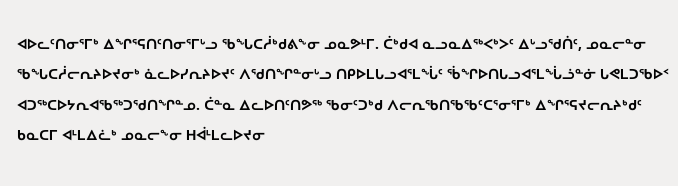ᐊᐅᓚᑦᑎᓂᕐᒥᒃ ᐃᖏᕐᕋᑎᑦᑎᓂᕐᒥᒡᓗ ᖃᖓᑕᓲᒃᑯᕕᖕᓂ ᓄᓇᕗᒻᒥ. ᑖᒃᑯᐊ ᓇᓗᓇᐃᖅᐸᒃᐳᑦ ᐃᒡᓗᖁᑏᑦ, ᓄᓇᓕᓐᓂ ᖃᖓᑕᓲᓕᕆᔨᐅᔪᓂᒃ ᓈᓚᐅᓯᕆᔨᐅᔪᑦ ᐱᖁᑎᖏᓐᓂᒡᓗ ᑎᑭᐅᒪᒐᓗᐊᕐᒪᖔᑦ ᖄᖏᐅᑎᒐᓗᐊᕐᒪᖔᓘᓐᓃ ᒐᕙᒪᑐᖃᐅᑉ ᐊᑐᖅᑕᐅᔭᕆᐊᖃᖅᑐᖁᑎᖏᓐᓄ. ᑖᓐᓇ ᐃᓚᐅᑎᑦᑎᕗᖅ ᖃᓂᑦᑐᒃᑯ ᐱᓕᕆᖃᑎᖃᖃᑦᑕᕐᓂᕐᒥᒃ ᐃᖏᕐᕋᔪᓕᕆᔨᒃᑯᑦ ᑲᓇᑕᒥ ᐊᒻᒪᐃᓛᒃ ᓄᓇᓕᖕᓂ ᕼᐋᒻᒪᓚᐅᔪᓂ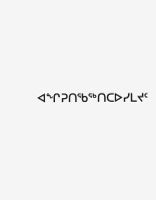ᐊᖏᕈᑎᖃᖅᑎᑕᐅᓯᒪᔪᑦ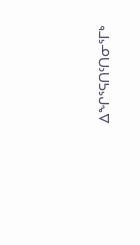ᐃᖏᕐᕋᑎᑦᑎᓂᕐᒥᒃ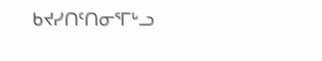ᑲᔪᓯᑎᑦᑎᓂᕐᒥᒡᓗ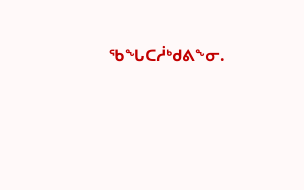ᖃᖓᑕᓲᒃᑯᕕᖕᓂ.